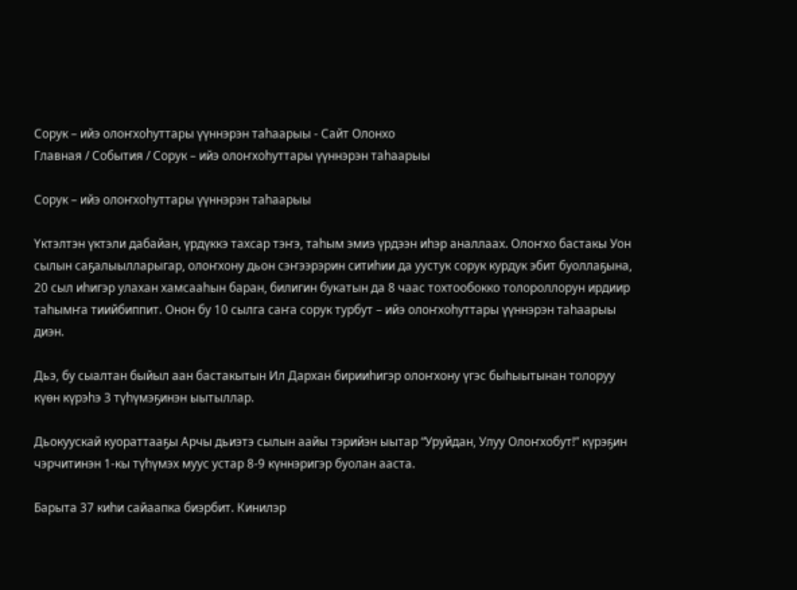Сорук – ийэ олоҥхоһуттары үүннэрэн таһаарыы - Сайт Олонхо
Главная / События / Сорук – ийэ олоҥхоһуттары үүннэрэн таһаарыы

Сорук – ийэ олоҥхоһуттары үүннэрэн таһаарыы

Үктэлтэн үктэли дабайан, үрдүккэ тахсар тэҥэ, таһым эмиэ үрдээн иһэр аналлаах. Олоҥхо бастакы Уон сылын саҕалыылларыгар, олоҥхону дьон сэҥээрэрин ситиһии да уустук сорук курдук эбит буоллаҕына, 20 сыл иһигэр улахан хамсааһын баран, билигин букатын да 8 чаас тохтообокко толороллорун ирдиир таһымҥа тиийбиппит. Онон бу 10 сылга саҥа сорук турбут – ийэ олоҥхоһуттары үүннэрэн таһаарыы диэн.

Дьэ, бу сыалтан быйыл аан бастакытын Ил Дархан бирииһигэр олоҥхону үгэс быhыытынан толоруу күөн күрэһэ 3 түһүмэҕинэн ыытыллар.

Дьокуускай куораттааҕы Арчы дьиэтэ сылын аайы тэрийэн ыытар “Уруйдан, Улуу Олоҥхобут!” күрэҕин чэрчитинэн 1-кы түһүмэх муус устар 8-9 күннэригэр буолан ааста.

Барыта 37 киһи сайаапка биэрбит. Кинилэр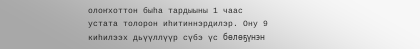олоҥхоттон быһа тардыыны 1 чаас устата толорон иһитиннэрдилэр. Ону 9 киһилээх дьүүллүүр сүбэ үс бөлөҕүнэн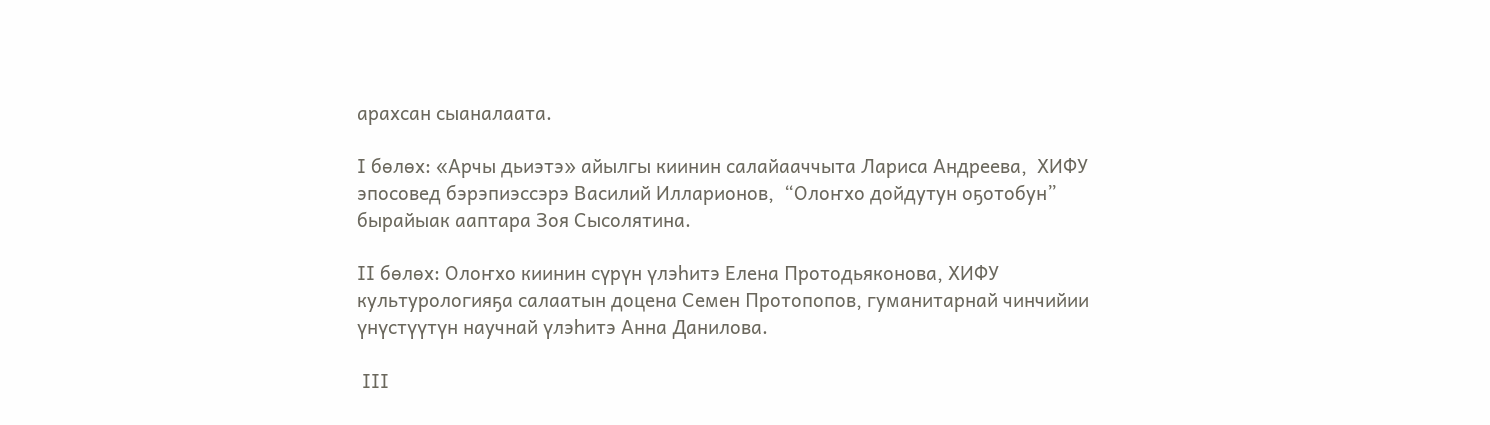арахсан сыаналаата.

I бөлөх: «Арчы дьиэтэ» айылгы киинин салайааччыта Лариса Андреева,  ХИФУ эпосовед бэрэпиэссэрэ Василий Илларионов,  “Олоҥхо дойдутун оҕотобун” бырайыак ааптара Зоя Сысолятина.

II бөлөх: Олоҥхо киинин сүрүн үлэһитэ Елена Протодьяконова, ХИФУ культурологияҕа салаатын доцена Семен Протопопов, гуманитарнай чинчийии үнүстүүтүн научнай үлэһитэ Анна Данилова.

 III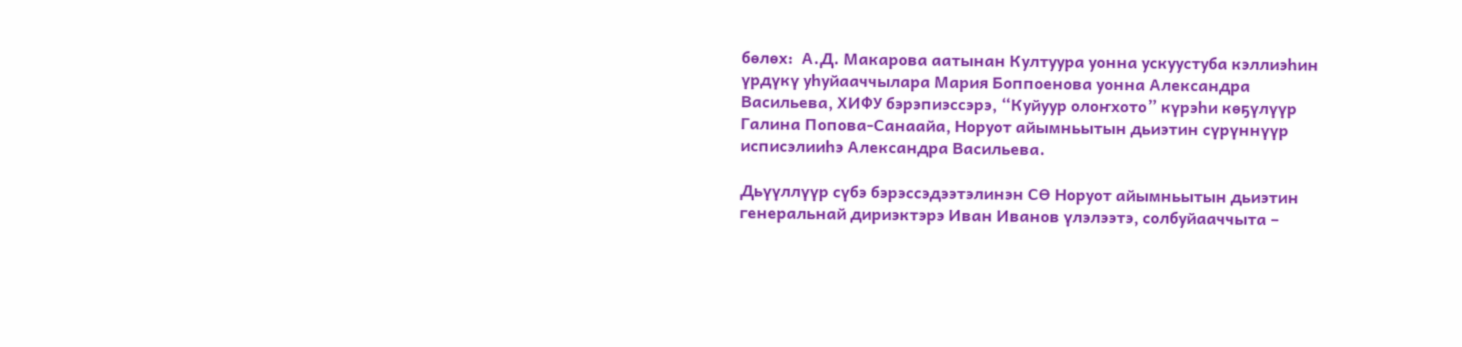бөлөх:  А.Д. Макарова аатынан Култуура уонна ускуустуба кэллиэһин үрдүкү уһуйааччылара Мария Боппоенова уонна Александра Васильева, ХИФУ бэрэпиэссэрэ, “Куйуур олоҥхото” күрэһи көҕүлүүр Галина Попова-Санаайа, Норуот айымньытын дьиэтин сүрүннүүр исписэлииһэ Александра Васильева.

Дьүүллүүр сүбэ бэрэссэдээтэлинэн СӨ Норуот айымньытын дьиэтин генеральнай дириэктэрэ Иван Иванов үлэлээтэ, солбуйааччыта –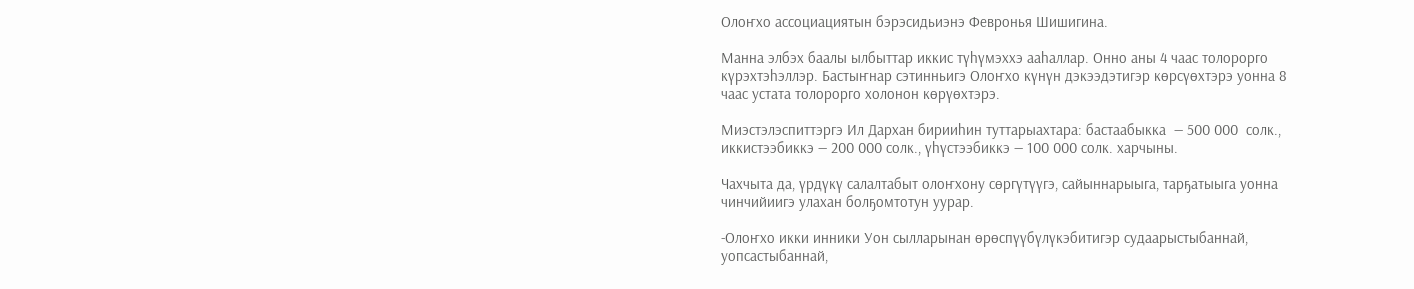Олоҥхо ассоциациятын бэрэсидьиэнэ Февронья Шишигина.

Манна элбэх баалы ылбыттар иккис түhүмэххэ ааһаллар. Онно аны 4 чаас толорорго күрэхтэһэллэр. Бастыҥнар сэтинньигэ Олоҥхо күнүн дэкээдэтигэр көрсүөхтэрэ уонна 8 чаас устата толорорго холонон көрүөхтэрэ.

Миэстэлэспиттэргэ Ил Дархан бирииһин туттарыахтара: бастаабыкка  — 500 000  солк., иккистээбиккэ — 200 000 солк., үһүстээбиккэ — 100 000 солк. харчыны.

Чахчыта да, үрдүкү салалтабыт олоҥхону сөргүтүүгэ, сайыннарыыга, тарҕатыыга уонна чинчийиигэ улахан болҕомтотун уурар.

-Олоҥхо икки инники Уон сылларынан өрөспүүбүлүкэбитигэр судаарыстыбаннай, уопсастыбаннай,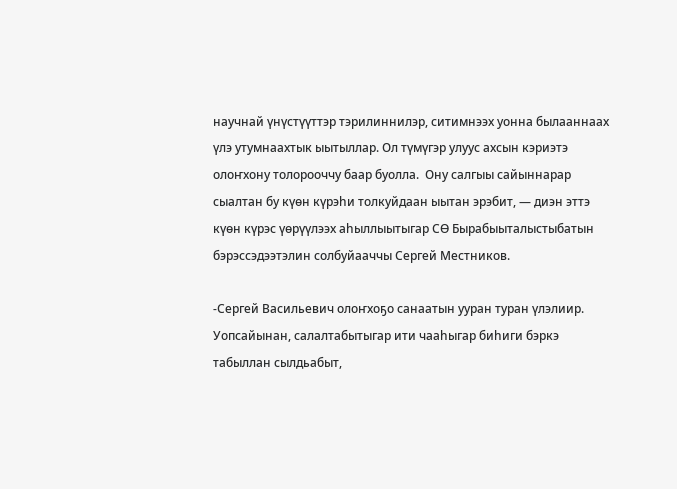научнай үнүстүүттэр тэрилиннилэр, ситимнээх уонна былааннаах үлэ утумнаахтык ыытыллар. Ол түмүгэр улуус ахсын кэриэтэ олоҥхону толорооччу баар буолла.  Ону салгыы сайыннарар сыалтан бу күөн күрэһи толкуйдаан ыытан эрэбит, — диэн эттэ күөн күрэс үөрүүлээх аһыллыытыгар СӨ Бырабыыталыстыбатын бэрэссэдээтэлин солбуйааччы Сергей Местников.

-Сергей Васильевич олоҥхоҕо санаатын ууран туран үлэлиир. Уопсайынан, салалтабытыгар ити чааһыгар биһиги бэркэ табыллан сылдьабыт,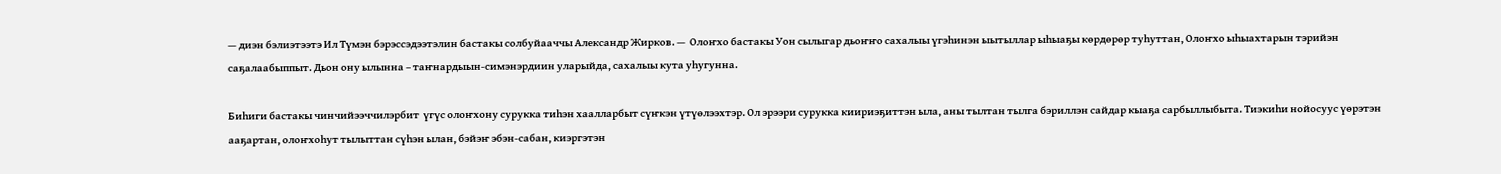— диэн бэлиэтээтэ Ил Түмэн бэрэссэдээтэлин бастакы солбуйааччы Александр Жирков. —  Олоҥхо бастакы Уон сылыгар дьоҥҥо сахалыы үгэһинэн ыытыллар ыһыаҕы көрдөрөр туһуттан, Олоҥхо ыһыахтарын тэрийэн саҕалаабыппыт. Дьон ону ылынна – таҥнардыын-симэнэрдиин уларыйда, сахалыы кута уһугунна.

Биһиги бастакы чинчийээччилэрбит  үгүс олоҥхону сурукка тиһэн хаалларбыт сүҥкэн үтүөлээхтэр. Ол эрээри сурукка киириэҕиттэн ыла, аны тылтан тылга бэриллэн сайдар кыаҕа сарбыллыбыта. Тиэкиһи нойосуус үөрэтэн ааҕартан, олоҥхоһут тылыттан сүһэн ылан, бэйэҥ эбэн-сабан, киэргэтэн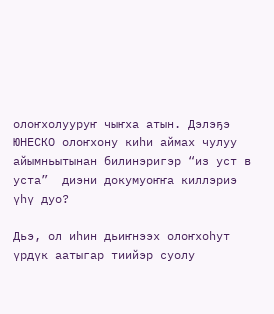олоҥхолууруҥ чыҥха атын. Дэлэҕэ ЮНЕСКО олоҥхону киһи аймах чулуу айымньытынан билинэригэр “из уст в уста”  диэни докумуоҥҥа киллэриэ үһү дуо?

Дьэ, ол иһин дьиҥнээх олоҥхоһут үрдүк аатыгар тиийэр суолу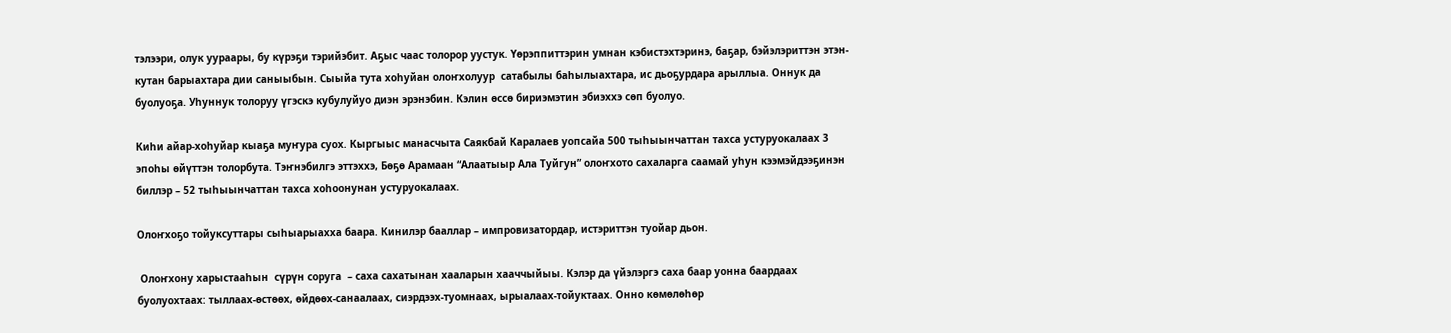тэлээри, олук уураары, бу күрэҕи тэрийэбит. Аҕыс чаас толорор уустук. Үөрэппиттэрин умнан кэбистэхтэринэ, баҕар, бэйэлэриттэн этэн-кутан барыахтара дии саныыбын. Сыыйа тута хоһуйан олоҥхолуур  сатабылы баһылыахтара, ис дьоҕурдара арыллыа. Оннук да буолуоҕа. Уһуннук толоруу үгэскэ кубулуйуо диэн эрэнэбин. Кэлин өссө бириэмэтин эбиэххэ сөп буолуо.

Киһи айар-хоһуйар кыаҕа муҥура суох. Кыргыыс манасчыта Саякбай Каралаев уопсайа 500 тыһыынчаттан тахса устуруокалаах 3 эпоһы өйүттэн толорбута. Тэҥнэбилгэ эттэххэ, Бөҕө Арамаан “Алаатыыр Ала Туйгун” олоҥхото сахаларга саамай уһун кээмэйдээҕинэн биллэр – 52 тыһыынчаттан тахса хоһоонунан устуруокалаах.

Олоҥхоҕо тойуксуттары сыһыарыахха баара. Кинилэр бааллар – импровизатордар, истэриттэн туойар дьон.

 Олоҥхону харыстааһын  сүрүн соруга  – саха сахатынан хааларын хааччыйыы. Кэлэр да үйэлэргэ саха баар уонна баардаах буолуохтаах: тыллаах-өстөөх, өйдөөх-санаалаах, сиэрдээх-туомнаах, ырыалаах-тойуктаах. Онно көмөлөһөр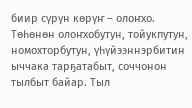биир сүрүн көрүҥ – олоҥхо. Төһөнөн олоҥхобутун, тойукпутун, номохторбутун, үһүйээннэрбитин  ыччака тарҕатабыт, соччонон тылбыт байар. Тыл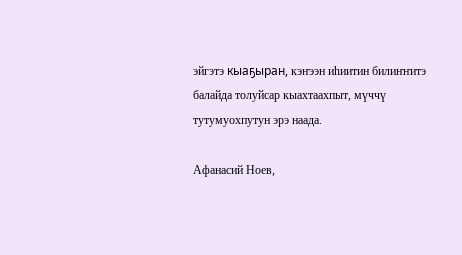эйгэтэ кыаҕыран, кэҥээн иһиитин билиҥҥитэ балайда толуйсар кыахтаахпыт, мүччү тутумуохпутун эрэ наада.

Афанасий Ноев,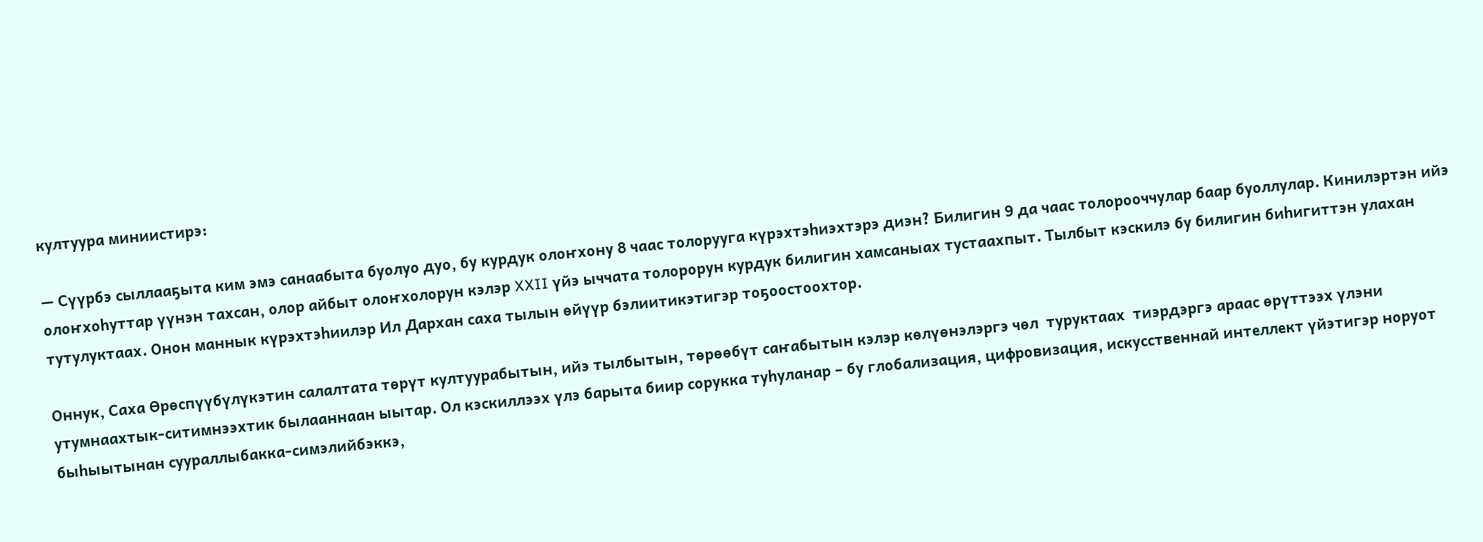култуура миниистирэ:

— Сүүрбэ сыллааҕыта ким эмэ санаабыта буолуо дуо, бу курдук олоҥхону 8 чаас толорууга күрэхтэһиэхтэрэ диэн? Билигин 9 да чаас толорооччулар баар буоллулар. Кинилэртэн ийэ олоҥхоһуттар үүнэн тахсан, олор айбыт олоҥхолорун кэлэр XXII үйэ ыччата толорорун курдук билигин хамсаныах тустаахпыт. Тылбыт кэскилэ бу билигин биһигиттэн улахан тутулуктаах. Онон маннык күрэхтэһиилэр Ил Дархан саха тылын өйүүр бэлиитикэтигэр тоҕоостоохтор.

Оннук, Саха Өрөспүүбүлүкэтин салалтата төрүт култуурабытын, ийэ тылбытын, төрөөбүт саҥабытын кэлэр көлүөнэлэргэ чөл  туруктаах  тиэрдэргэ араас өрүттээх үлэни утумнаахтык-ситимнээхтик былааннаан ыытар. Ол кэскиллээх үлэ барыта биир сорукка туһуланар – бу глобализация, цифровизация, искусственнай интеллект үйэтигэр норуот быһыытынан суураллыбакка-симэлийбэккэ,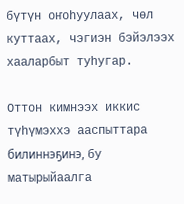бүтүн оҥоһуулаах, чөл куттаах, чэгиэн бэйэлээх хааларбыт туһугар.

Оттон кимнээх иккис түһүмэххэ ааспыттара билиннэҕинэ, бу матырыйаалга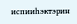испииһэктэрин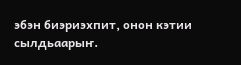эбэн биэриэхпит, онон кэтии сылдьаарыҥ.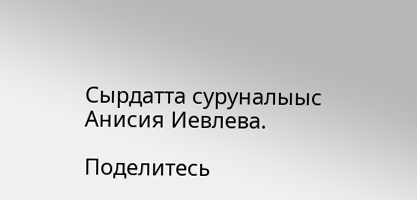Сырдатта суруналыыс Анисия Иевлева.

Поделитесь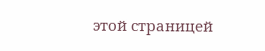этой страницей